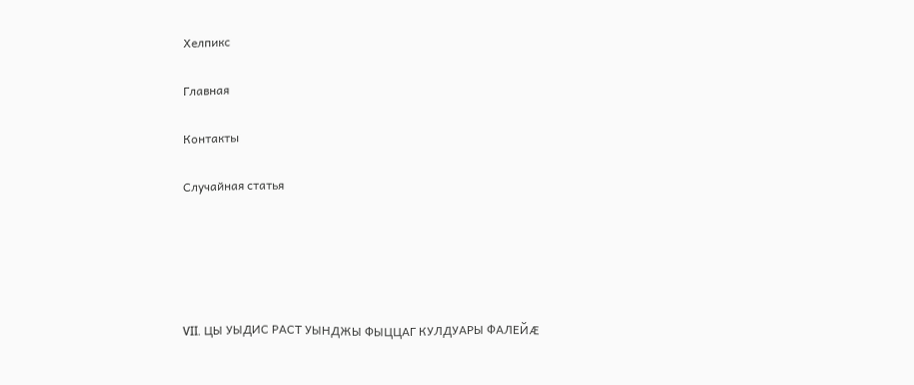Хелпикс

Главная

Контакты

Случайная статья





VII. ЦЫ УЫДИС РАСТ УЫНДЖЫ ФЫЦЦАГ КУЛДУАРЫ ФАЛЕЙÆ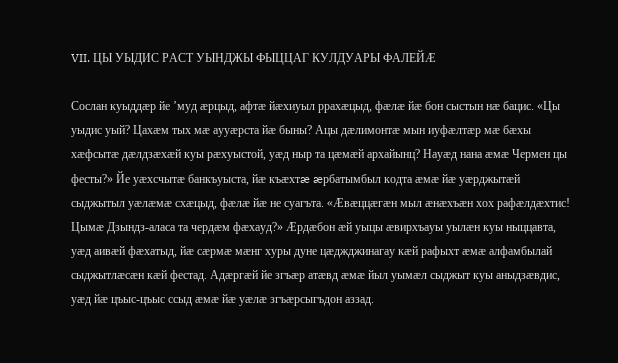VII. ЦЫ УЫДИС РАСТ УЫНДЖЫ ФЫЦЦАГ КУЛДУАРЫ ФАЛЕЙÆ

Сослан куыддæр йе ’муд æрцыд, афтæ йæхиуыл ррахæцыд, фæлæ йæ бон сыстын нæ бацис. «Цы уыдис уый? Цахæм тых мæ аууæрста йæ быны? Ацы дæлимонтæ мын иуфæлтæр мæ бæхы хæфсытæ дæлдзæхæй куы рæхуыстой, уæд ныр та цæмæй архайынц? Науæд нана æмæ Чермен цы фесты?» Йе уæхсчытæ банкъуыста, йæ къæхтæ æрбатымбыл кодта æмæ йæ уæрджытæй сыджытыл уæлæмæ схæцыд, фæлæ йæ не суагъта. «Æвæццæгæн мыл æнæхъæн хох рафæлдæхтис! Цымæ Дзындз-аласа та чердæм фæхауд?» Æрдæбон æй уыцы æвирхъауы уылæн куы ныццавта, уæд аивæй фæхатыд, йæ сæрмæ мæнг хуры дуне цæджджинагау кæй рафыхт æмæ алфамбылай сыджытлæсæн кæй фестад. Адæргæй йе згъæр атæвд æмæ йыл уымæл сыджыт куы аныдзæвдис, уæд йæ цъыс-цъыс ссыд æмæ йæ уæлæ згъæрсыгъдон аззад.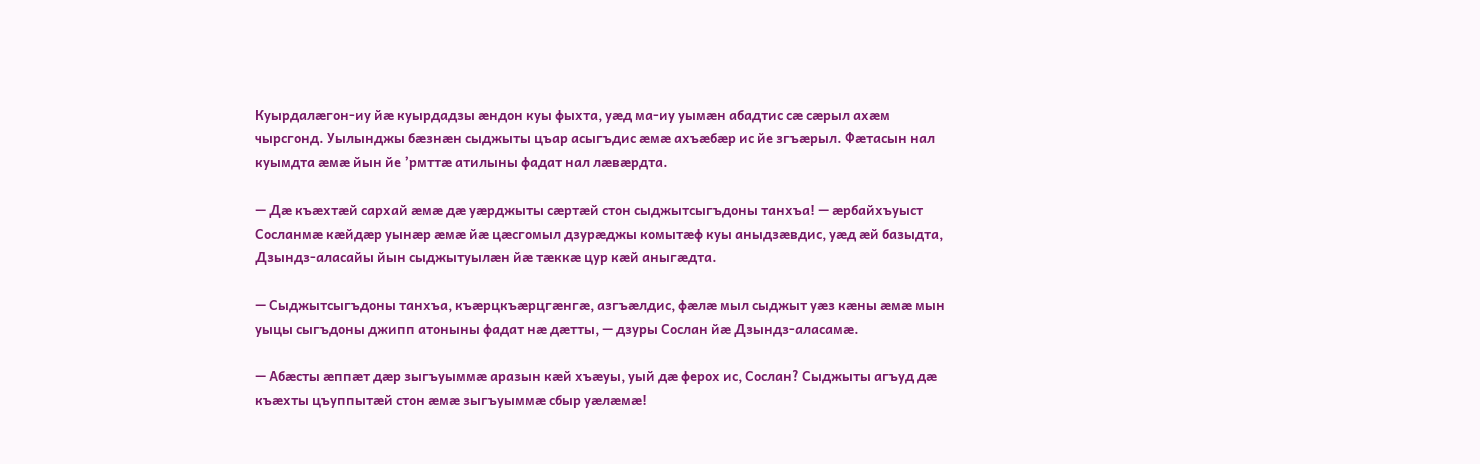Куырдалæгон-иу йæ куырдадзы æндон куы фыхта, уæд ма-иу уымæн абадтис сæ сæрыл ахæм чырсгонд. Уылынджы бæзнæн сыджыты цъар асыгъдис æмæ ахъæбæр ис йе згъæрыл. Фæтасын нал куымдта æмæ йын йе ’рмттæ атилыны фадат нал лæвæрдта.

— Дæ къæхтæй сархай æмæ дæ уæрджыты сæртæй стон сыджытсыгъдоны танхъа! — æрбайхъуыст Сосланмæ кæйдæр уынæр æмæ йæ цæсгомыл дзурæджы комытæф куы аныдзæвдис, уæд æй базыдта, Дзындз-аласайы йын сыджытуылæн йæ тæккæ цур кæй аныгæдта.

— Сыджытсыгъдоны танхъа, къæрцкъæрцгæнгæ, азгъæлдис, фæлæ мыл сыджыт уæз кæны æмæ мын уыцы сыгъдоны джипп атоныны фадат нæ дæтты, — дзуры Сослан йæ Дзындз-аласамæ.

— Абæсты æппæт дæр зыгъуыммæ аразын кæй хъæуы, уый дæ ферох ис, Сослан? Сыджыты агъуд дæ къæхты цъуппытæй стон æмæ зыгъуыммæ сбыр уæлæмæ!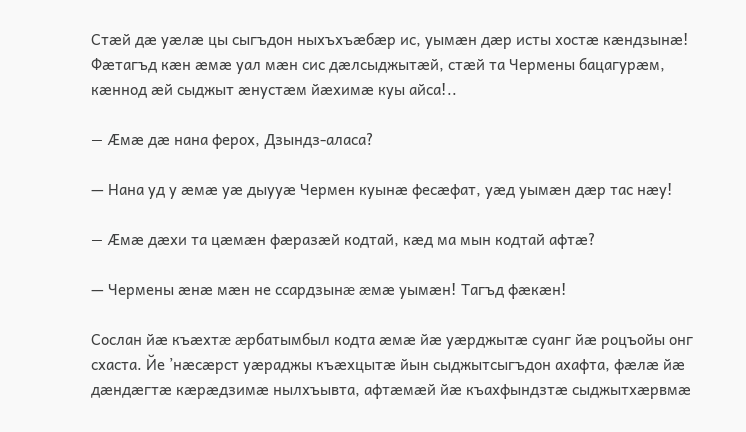Стæй дæ уæлæ цы сыгъдон ныхъхъæбæр ис, уымæн дæр исты хостæ кæндзынæ! Фæтагъд кæн æмæ уал мæн сис дæлсыджытæй, стæй та Чермены бацагурæм, кæннод æй сыджыт æнустæм йæхимæ куы айса!..

— Æмæ дæ нана ферох, Дзындз-аласа?

— Нана уд у æмæ уæ дыууæ Чермен куынæ фесæфат, уæд уымæн дæр тас нæу!

— Æмæ дæхи та цæмæн фæразæй кодтай, кæд ма мын кодтай афтæ?

— Чермены æнæ мæн не ссардзынæ æмæ уымæн! Тагъд фæкæн!

Сослан йæ къæхтæ æрбатымбыл кодта æмæ йæ уæрджытæ суанг йæ роцъойы онг схаста. Йе ’нæсæрст уæраджы къæхцытæ йын сыджытсыгъдон ахафта, фæлæ йæ дæндæгтæ кæрæдзимæ нылхъывта, афтæмæй йæ къахфындзтæ сыджытхæрвмæ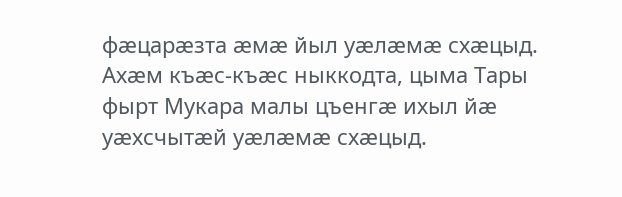фæцарæзта æмæ йыл уæлæмæ схæцыд. Ахæм къæс-къæс ныккодта, цыма Тары фырт Мукара малы цъенгæ ихыл йæ уæхсчытæй уæлæмæ схæцыд.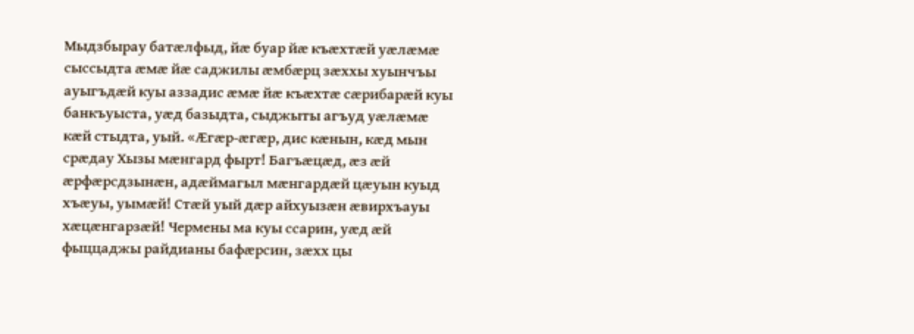Мыдзбырау батæлфыд, йæ буар йæ къæхтæй уæлæмæ сыссыдта æмæ йæ саджилы æмбæрц зæххы хуынчъы ауыгъдæй куы аззадис æмæ йæ къæхтæ сæрибарæй куы банкъуыста, уæд базыдта, сыджыты агъуд уæлæмæ кæй стыдта, уый. «Æгæр-æгæр, дис кæнын, кæд мын срæдау Хызы мæнгард фырт! Багъæцæд, æз æй æрфæрсдзынæн, адæймагыл мæнгардæй цæуын куыд хъæуы, уымæй! Стæй уый дæр айхуызæн æвирхъауы хæцæнгарзæй! Чермены ма куы ссарин, уæд æй фыццаджы райдианы бафæрсин, зæхх цы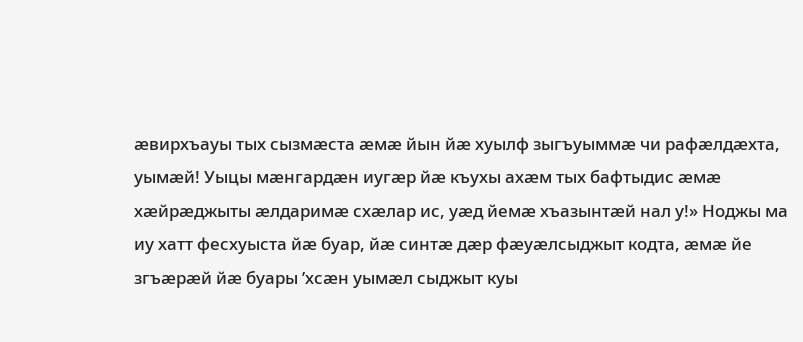æвирхъауы тых сызмæста æмæ йын йæ хуылф зыгъуыммæ чи рафæлдæхта, уымæй! Уыцы мæнгардæн иугæр йæ къухы ахæм тых бафтыдис æмæ хæйрæджыты æлдаримæ схæлар ис, уæд йемæ хъазынтæй нал у!» Ноджы ма иу хатт фесхуыста йæ буар, йæ синтæ дæр фæуæлсыджыт кодта, æмæ йе згъæрæй йæ буары ’хсæн уымæл сыджыт куы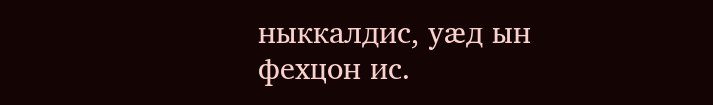ныккалдис, уæд ын фехцон ис.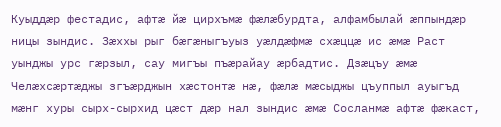Куыддæр фестадис, афтæ йæ цирхъмæ фæлæбурдта, алфамбылай æппындæр ницы зындис. Зæххы рыг бæгæныгъуыз уæлдæфмæ схæццæ ис æмæ Раст уынджы урс гæрзыл, сау мигъы пъæрайау æрбадтис. Дзæцъу æмæ Челæхсæртæджы згъæрджын хæстонтæ нæ, фæлæ мæсыджы цъуппыл ауыгъд мæнг хуры сырх-сырхид цæст дæр нал зындис æмæ Сосланмæ афтæ фæкаст,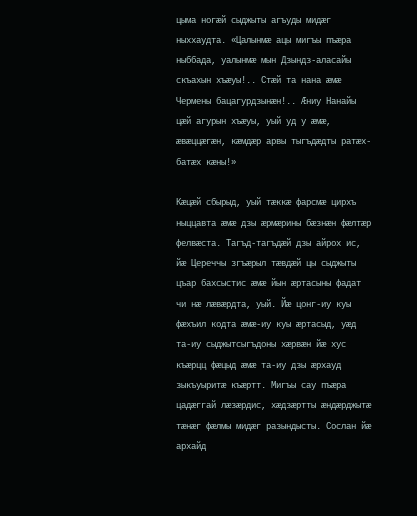цыма ногæй сыджыты агъуды мидæг ныххаудта. «Цалынмæ ацы мигъы пъæра ныббада, уалынмæ мын Дзындз-аласайы скъахын хъæуы!.. Стæй та нана æмæ Чермены бацагурдзынæн!.. Æниу Нанайы цæй агурын хъæуы, уый уд у æмæ, æвæццæгæн, кæмдæр арвы тыгъдæдты ратæх-батæх кæны!»

Кæцæй сбырыд, уый тæккæ фарсмæ цирхъ ныццавта æмæ дзы æрмæрины бæзнæн фæлтæр фелвæста. Тагъд-тагъдæй дзы айрох ис, йæ Цереччы згъæрыл тæвдæй цы сыджыты цъар бахсыстис æмæ йын æртасыны фадат чи нæ лæвæрдта, уый. Йæ цонг-иу куы фæхъил кодта æмæ-иу куы æртасыд, уæд та-иу сыджытсыгъдоны хæрвæн йæ хус къæрцц фæцыд æмæ та-иу дзы æрхауд зыкъуыритæ къæртт. Мигъы сау пъæра цадæггай лæзæрдис, хæдзæртты æндæрджытæ тæнæг фæлмы мидæг разындысты. Сослан йæ архайд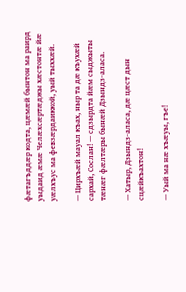фæтагъддæр кодта, цæмæй бынтон ма раирд уыдаид æмæ Челæхсæртæджы хæстонтæ йæ уæлхъус ма февзæрдаиккой, уый тыххæй.

— Цирхъæй мауал къах, ныр та дæ къухæй сархай, Сослан! — сдзырдта йæм сыджыты тæнæг фæлтæры бынæй Дзындз-аласа.

— Хатыр, Дзындз-аласа, дæ цæст дын сцæйкъахтон!

— Уый ма нæ хъæуы, гъе!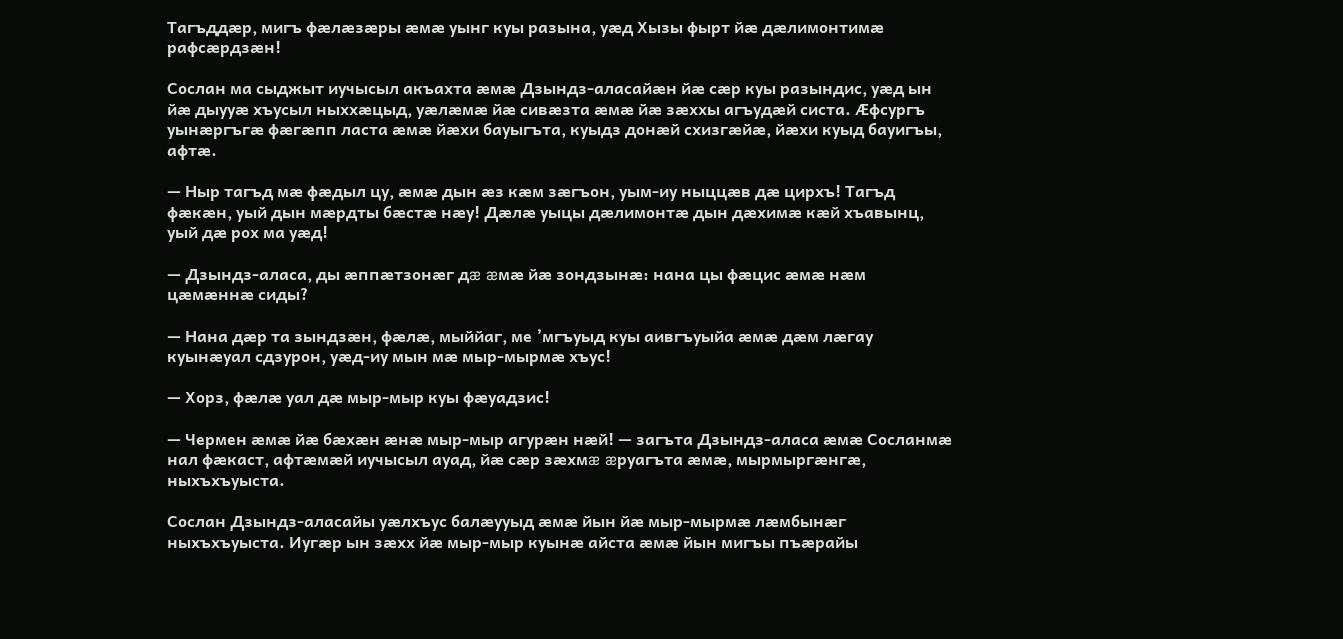Тагъддæр, мигъ фæлæзæры æмæ уынг куы разына, уæд Хызы фырт йæ дæлимонтимæ рафсæрдзæн!

Сослан ма сыджыт иучысыл акъахта æмæ Дзындз-аласайæн йæ сæр куы разындис, уæд ын йæ дыууæ хъусыл ныххæцыд, уæлæмæ йæ сивæзта æмæ йæ зæххы агъудæй систа. Æфсургъ уынæргъгæ фæгæпп ласта æмæ йæхи бауыгъта, куыдз донæй схизгæйæ, йæхи куыд бауигъы, афтæ.

— Ныр тагъд мæ фæдыл цу, æмæ дын æз кæм зæгъон, уым-иу ныццæв дæ цирхъ! Тагъд фæкæн, уый дын мæрдты бæстæ нæу! Дæлæ уыцы дæлимонтæ дын дæхимæ кæй хъавынц, уый дæ рох ма уæд!

— Дзындз-аласа, ды æппæтзонæг дæ æмæ йæ зондзынæ: нана цы фæцис æмæ нæм цæмæннæ сиды?

— Нана дæр та зындзæн, фæлæ, мыййаг, ме ’мгъуыд куы аивгъуыйа æмæ дæм лæгау куынæуал сдзурон, уæд-иу мын мæ мыр-мырмæ хъус!

— Хорз, фæлæ уал дæ мыр-мыр куы фæуадзис!

— Чермен æмæ йæ бæхæн æнæ мыр-мыр агурæн нæй! — загъта Дзындз-аласа æмæ Сосланмæ нал фæкаст, афтæмæй иучысыл ауад, йæ сæр зæхмæ æруагъта æмæ, мырмыргæнгæ, ныхъхъуыста.

Сослан Дзындз-аласайы уæлхъус балæууыд æмæ йын йæ мыр-мырмæ лæмбынæг ныхъхъуыста. Иугæр ын зæхх йæ мыр-мыр куынæ айста æмæ йын мигъы пъæрайы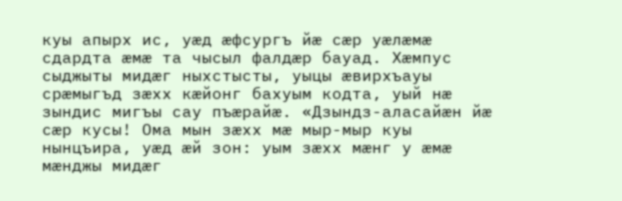куы апырх ис, уæд æфсургъ йæ сæр уæлæмæ сдардта æмæ та чысыл фалдæр бауад. Хæмпус сыджыты мидæг ныхстысты, уыцы æвирхъауы срæмыгъд зæхх кæйонг бахуым кодта, уый нæ зындис мигъы сау пъæрайæ. «Дзындз-аласайæн йæ сæр кусы! Ома мын зæхх мæ мыр-мыр куы нынцъира, уæд æй зон: уым зæхх мæнг у æмæ мæнджы мидæг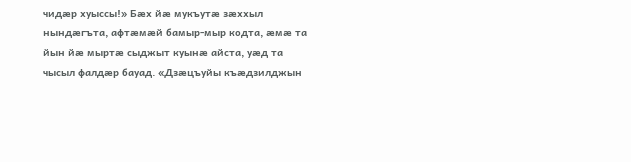чидæр хуыссы!» Бæх йæ мукъутæ зæххыл нындæгъта, афтæмæй бамыр-мыр кодта, æмæ та йын йæ мыртæ сыджыт куынæ айста, уæд та чысыл фалдæр бауад. «Дзæцъуйы къæдзилджын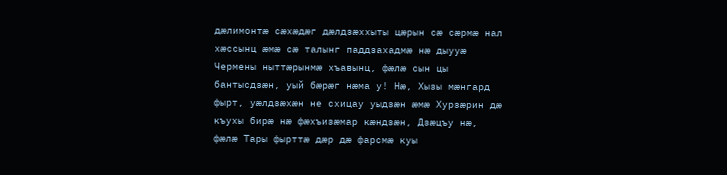дæлимонтæ сæхæдæг дæлдзæххыты цæрын сæ сæрмæ нал хæссынц æмæ сæ талынг паддзахадмæ нæ дыууæ Чермены ныттæрынмæ хъавынц, фæлæ сын цы бантысдзæн, уый бæрæг нæма у! Нæ, Хызы мæнгард фырт, уæлдзæхæн не схицау уыдзæн æмæ Хурзæрин дæ къухы бирæ нæ фæхъизæмар кæндзæн, Дзæцъу нæ, фæлæ Тары фырттæ дæр дæ фарсмæ куы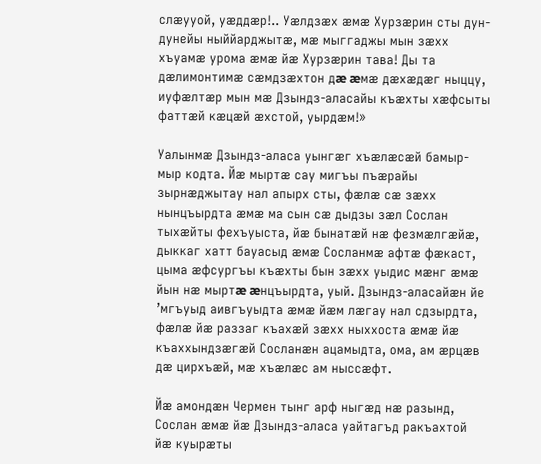слæууой, уæддæр!.. Уæлдзæх æмæ Хурзæрин сты дун-дунейы ныййарджытæ, мæ мыггаджы мын зæхх хъуамæ урома æмæ йæ Хурзæрин тава! Ды та дæлимонтимæ сæмдзæхтон дæ æмæ дæхæдæг ныццу, иуфæлтæр мын мæ Дзындз-аласайы къæхты хæфсыты фаттæй кæцæй æхстой, уырдæм!»

Уалынмæ Дзындз-аласа уынгæг хъæлæсæй бамыр-мыр кодта. Йæ мыртæ сау мигъы пъæрайы зырнæджытау нал апырх сты, фæлæ сæ зæхх нынцъырдта æмæ ма сын сæ дыдзы зæл Сослан тыхæйты фехъуыста, йæ бынатæй нæ фезмæлгæйæ, дыккаг хатт бауасыд æмæ Сосланмæ афтæ фæкаст, цыма æфсургъы къæхты бын зæхх уыдис мæнг æмæ йын нæ мыртæ æнцъырдта, уый. Дзындз-аласайæн йе ’мгъуыд аивгъуыдта æмæ йæм лæгау нал сдзырдта, фæлæ йæ раззаг къахæй зæхх ныххоста æмæ йæ къаххындзæгæй Сосланæн ацамыдта, ома, ам æрцæв дæ цирхъæй, мæ хъæлæс ам ныссæфт.

Йæ амондæн Чермен тынг арф ныгæд нæ разынд, Сослан æмæ йæ Дзындз-аласа уайтагъд ракъахтой йæ куырæты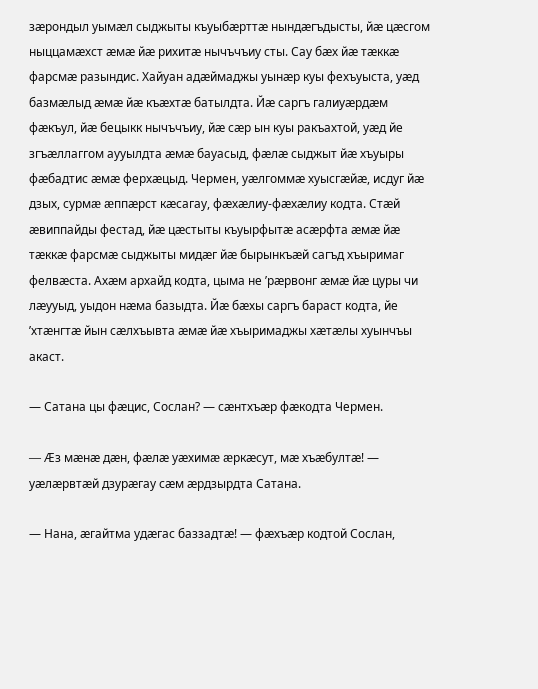зæрондыл уымæл сыджыты къуыбæрттæ нындæгъдысты, йæ цæсгом ныццамæхст æмæ йæ рихитæ нычъчъиу сты. Сау бæх йæ тæккæ фарсмæ разындис. Хайуан адæймаджы уынæр куы фехъуыста, уæд базмæлыд æмæ йæ къæхтæ батылдта. Йæ саргъ галиуæрдæм фæкъул, йæ бецыкк нычъчъиу, йæ сæр ын куы ракъахтой, уæд йе згъæллаггом аууылдта æмæ бауасыд, фæлæ сыджыт йæ хъуыры фæбадтис æмæ ферхæцыд. Чермен, уæлгоммæ хуысгæйæ, исдуг йæ дзых, сурмæ æппæрст кæсагау, фæхæлиу-фæхæлиу кодта. Стæй æвиппайды фестад, йæ цæстыты къуырфытæ асæрфта æмæ йæ тæккæ фарсмæ сыджыты мидæг йæ бырынкъæй сагъд хъыримаг фелвæста. Ахæм архайд кодта, цыма не ’рæрвонг æмæ йæ цуры чи лæууыд, уыдон нæма базыдта. Йæ бæхы саргъ бараст кодта, йе ’хтæнгтæ йын сæлхъывта æмæ йæ хъыримаджы хæтæлы хуынчъы акаст.

— Сатана цы фæцис, Сослан? — сæнтхъæр фæкодта Чермен.

— Æз мæнæ дæн, фæлæ уæхимæ æркæсут, мæ хъæбултæ! — уæлæрвтæй дзурæгау сæм æрдзырдта Сатана.

— Нана, æгайтма удæгас баззадтæ! — фæхъæр кодтой Сослан,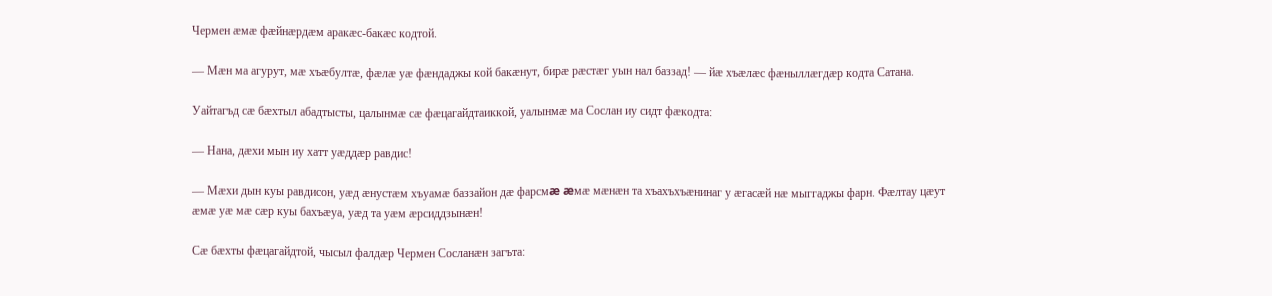Чермен æмæ фæйнæрдæм аракæс-бакæс кодтой.

— Мæн ма агурут, мæ хъæбултæ, фæлæ уæ фæндаджы кой бакæнут, бирæ рæстæг уын нал баззад! — йæ хъæлæс фæныллæгдæр кодта Сатана.

Уайтагъд сæ бæхтыл абадтысты, цалынмæ сæ фæцагайдтаиккой, уалынмæ ма Сослан иу сидт фæкодта:

— Нана, дæхи мын иу хатт уæддæр равдис!

— Мæхи дын куы равдисон, уæд æнустæм хъуамæ баззайон дæ фарсмæ æмæ мæнæн та хъахъхъæнинаг у æгасæй нæ мыггаджы фарн. Фæлтау цæут æмæ уæ мæ сæр куы бахъæуа, уæд та уæм æрсиддзынæн!

Сæ бæхты фæцагайдтой, чысыл фалдæр Чермен Сосланæн загъта: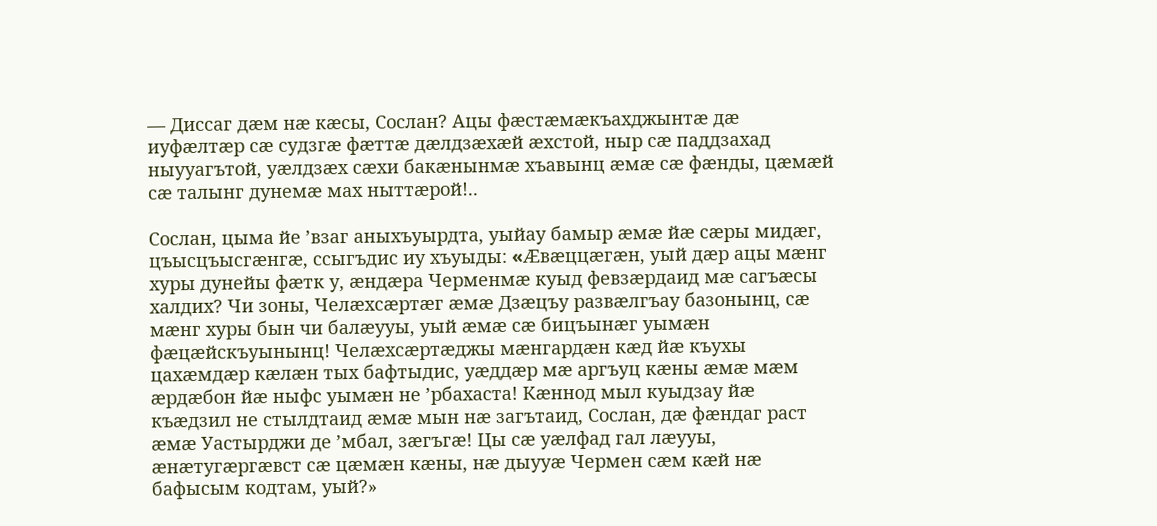— Диссаг дæм нæ кæсы, Сослан? Ацы фæстæмæкъахджынтæ дæ иуфæлтæр сæ судзгæ фæттæ дæлдзæхæй æхстой, ныр сæ паддзахад ныууагътой, уæлдзæх сæхи бакæнынмæ хъавынц æмæ сæ фæнды, цæмæй сæ талынг дунемæ мах ныттæрой!..

Сослан, цыма йе ’взаг аныхъуырдта, уыйау бамыр æмæ йæ сæры мидæг, цъысцъысгæнгæ, ссыгъдис иу хъуыды: «Æвæццæгæн, уый дæр ацы мæнг хуры дунейы фæтк у, æндæра Черменмæ куыд февзæрдаид мæ сагъæсы халдих? Чи зоны, Челæхсæртæг æмæ Дзæцъу развæлгъау базонынц, сæ мæнг хуры бын чи балæууы, уый æмæ сæ бицъынæг уымæн фæцæйскъуынынц! Челæхсæртæджы мæнгардæн кæд йæ къухы цахæмдæр кæлæн тых бафтыдис, уæддæр мæ аргъуц кæны æмæ мæм æрдæбон йæ ныфс уымæн не ’рбахаста! Кæннод мыл куыдзау йæ къæдзил не стылдтаид æмæ мын нæ загътаид, Сослан, дæ фæндаг раст æмæ Уастырджи де ’мбал, зæгъгæ! Цы сæ уæлфад гал лæууы, æнæтугæргæвст сæ цæмæн кæны, нæ дыууæ Чермен сæм кæй нæ бафысым кодтам, уый?»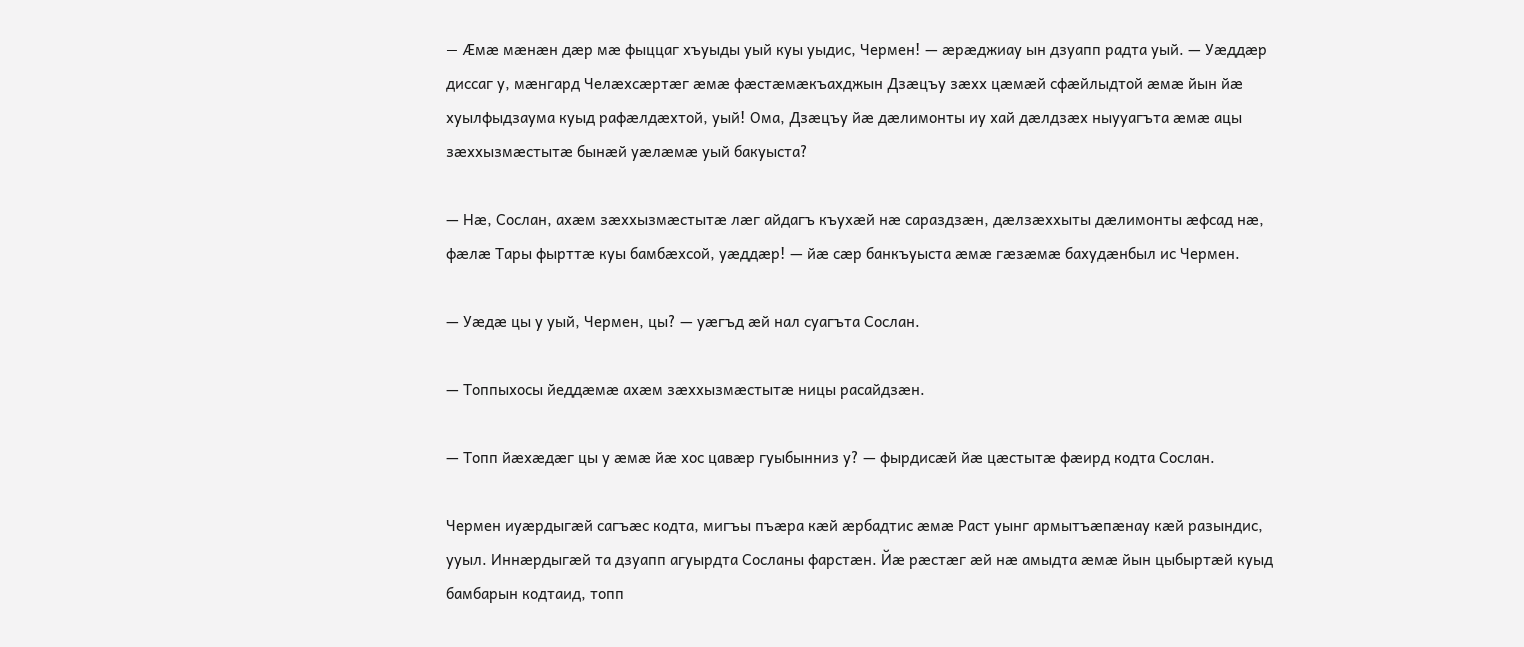— Æмæ мæнæн дæр мæ фыццаг хъуыды уый куы уыдис, Чермен! — æрæджиау ын дзуапп радта уый. — Уæддæр диссаг у, мæнгард Челæхсæртæг æмæ фæстæмæкъахджын Дзæцъу зæхх цæмæй сфæйлыдтой æмæ йын йæ хуылфыдзаума куыд рафæлдæхтой, уый! Ома, Дзæцъу йæ дæлимонты иу хай дæлдзæх ныууагъта æмæ ацы зæххызмæстытæ бынæй уæлæмæ уый бакуыста?

— Нæ, Сослан, ахæм зæххызмæстытæ лæг айдагъ къухæй нæ сараздзæн, дæлзæххыты дæлимонты æфсад нæ, фæлæ Тары фырттæ куы бамбæхсой, уæддæр! — йæ сæр банкъуыста æмæ гæзæмæ бахудæнбыл ис Чермен.

— Уæдæ цы у уый, Чермен, цы? — уæгъд æй нал суагъта Сослан.

— Топпыхосы йеддæмæ ахæм зæххызмæстытæ ницы расайдзæн.

— Топп йæхæдæг цы у æмæ йæ хос цавæр гуыбынниз у? — фырдисæй йæ цæстытæ фæирд кодта Сослан.

Чермен иуæрдыгæй сагъæс кодта, мигъы пъæра кæй æрбадтис æмæ Раст уынг армытъæпæнау кæй разындис, ууыл. Иннæрдыгæй та дзуапп агуырдта Сосланы фарстæн. Йæ рæстæг æй нæ амыдта æмæ йын цыбыртæй куыд бамбарын кодтаид, топп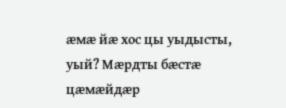æмæ йæ хос цы уыдысты, уый? Мæрдты бæстæ цæмæйдæр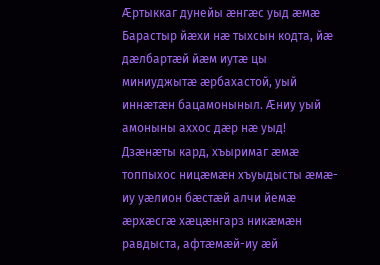Æртыккаг дунейы æнгæс уыд æмæ Барастыр йæхи нæ тыхсын кодта, йæ дæлбартæй йæм иутæ цы миниуджытæ æрбахастой, уый иннæтæн бацамоныныл. Æниу уый амоныны аххос дæр нæ уыд! Дзæнæты кард, хъыримаг æмæ топпыхос ницæмæн хъуыдысты æмæ-иу уæлион бæстæй алчи йемæ æрхæсгæ хæцæнгарз никæмæн равдыста, афтæмæй-иу æй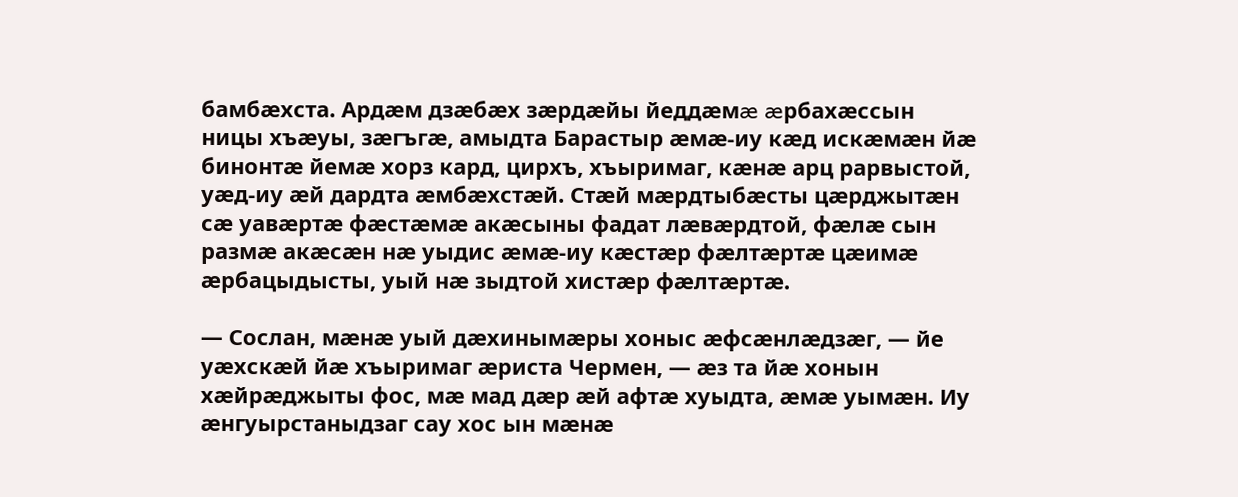бамбæхста. Ардæм дзæбæх зæрдæйы йеддæмæ æрбахæссын ницы хъæуы, зæгъгæ, амыдта Барастыр æмæ-иу кæд искæмæн йæ бинонтæ йемæ хорз кард, цирхъ, хъыримаг, кæнæ арц рарвыстой, уæд-иу æй дардта æмбæхстæй. Стæй мæрдтыбæсты цæрджытæн сæ уавæртæ фæстæмæ акæсыны фадат лæвæрдтой, фæлæ сын размæ акæсæн нæ уыдис æмæ-иу кæстæр фæлтæртæ цæимæ æрбацыдысты, уый нæ зыдтой хистæр фæлтæртæ.

— Сослан, мæнæ уый дæхинымæры хоныс æфсæнлæдзæг, — йе уæхскæй йæ хъыримаг æриста Чермен, — æз та йæ хонын хæйрæджыты фос, мæ мад дæр æй афтæ хуыдта, æмæ уымæн. Иу æнгуырстаныдзаг сау хос ын мæнæ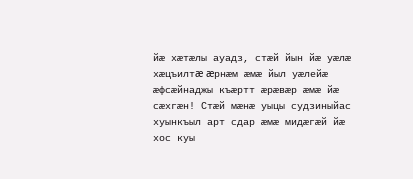йæ хæтæлы ауадз, стæй йын йæ уæлæ хæцъилтæ æрнæм æмæ йыл уæлейæ æфсæйнаджы къæртт æрæвæр æмæ йæ сæхгæн! Стæй мæнæ уыцы судзиныйас хуынкъыл арт сдар æмæ мидæгæй йæ хос куы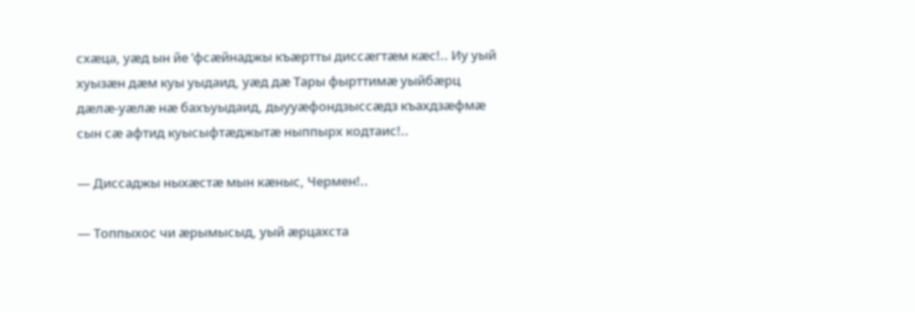схæца, уæд ын йе ’фсæйнаджы къæртты диссæгтæм кæс!.. Иу уый хуызæн дæм куы уыдаид, уæд дæ Тары фырттимæ уыйбæрц дæлæ-уæлæ нæ бахъуыдаид, дыууæфондзыссæдз къахдзæфмæ сын сæ афтид куысыфтæджытæ ныппырх кодтаис!..

— Диссаджы ныхæстæ мын кæныс, Чермен!..

— Топпыхос чи æрымысыд, уый æрцахста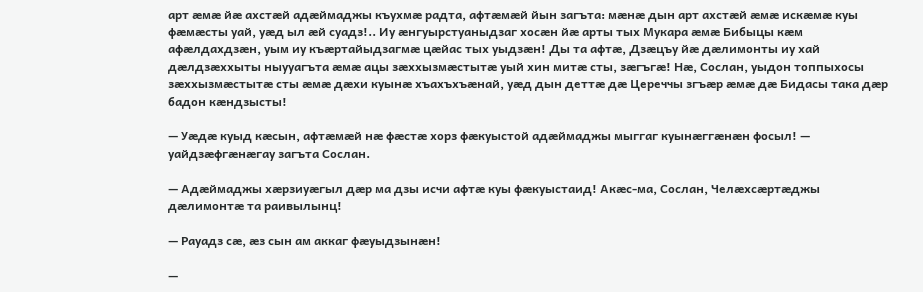арт æмæ йæ ахстæй адæймаджы къухмæ радта, афтæмæй йын загъта: мæнæ дын арт ахстæй æмæ искæмæ куы фæмæсты уай, уæд ыл æй суадз!.. Иу æнгуырстуаныдзаг хосæн йæ арты тых Мукара æмæ Бибыцы кæм афæлдахдзæн, уым иу къæртайыдзагмæ цæйас тых уыдзæн! Ды та афтæ, Дзæцъу йæ дæлимонты иу хай дæлдзæххыты ныууагъта æмæ ацы зæххызмæстытæ уый хин митæ сты, зæгъгæ! Нæ, Сослан, уыдон топпыхосы зæххызмæстытæ сты æмæ дæхи куынæ хъахъхъæнай, уæд дын деттæ дæ Цереччы згъæр æмæ дæ Бидасы така дæр бадон кæндзысты!

— Уæдæ куыд кæсын, афтæмæй нæ фæстæ хорз фæкуыстой адæймаджы мыггаг куынæггæнæн фосыл! — уайдзæфгæнæгау загъта Сослан.

— Адæймаджы хæрзиуæгыл дæр ма дзы исчи афтæ куы фæкуыстаид! Акæс-ма, Сослан, Челæхсæртæджы дæлимонтæ та раивылынц!

— Рауадз сæ, æз сын ам аккаг фæуыдзынæн!

—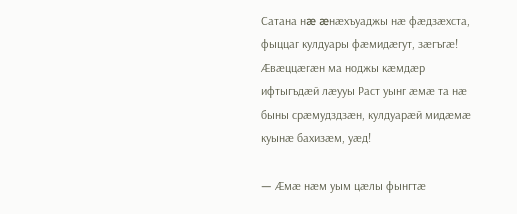Сатана нæ æнæхъуаджы нæ фæдзæхста, фыццаг кулдуары фæмидæгут, зæгъгæ! Æвæццæгæн ма ноджы кæмдæр ифтыгъдæй лæууы Раст уынг æмæ та нæ быны срæмудздзæн, кулдуарæй мидæмæ куынæ бахизæм, уæд!

— Æмæ нæм уым цæлы фынгтæ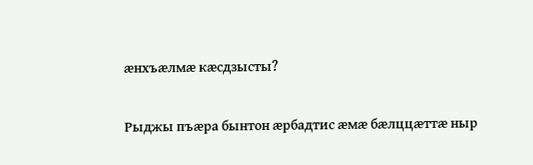æнхъæлмæ кæсдзысты?

Рыджы пъæра бынтон æрбадтис æмæ бæлццæттæ ныр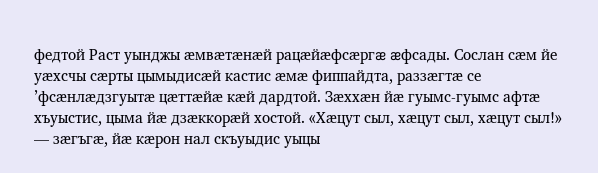федтой Раст уынджы æмвæтæнæй рацæйæфсæргæ æфсады. Сослан сæм йе уæхсчы сæрты цымыдисæй кастис æмæ фиппайдта, раззæгтæ се ’фсæнлæдзгуытæ цæттæйæ кæй дардтой. Зæххæн йæ гуымс-гуымс афтæ хъуыстис, цыма йæ дзæккорæй хостой. «Хæцут сыл, хæцут сыл, хæцут сыл!» — зæгъгæ, йæ кæрон нал скъуыдис уыцы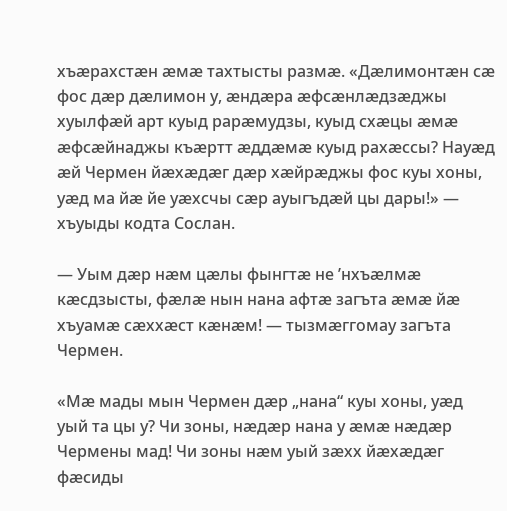хъæрахстæн æмæ тахтысты размæ. «Дæлимонтæн сæ фос дæр дæлимон у, æндæра æфсæнлæдзæджы хуылфæй арт куыд рарæмудзы, куыд схæцы æмæ æфсæйнаджы къæртт æддæмæ куыд рахæссы? Науæд æй Чермен йæхæдæг дæр хæйрæджы фос куы хоны, уæд ма йæ йе уæхсчы сæр ауыгъдæй цы дары!» — хъуыды кодта Сослан.

— Уым дæр нæм цæлы фынгтæ не ’нхъæлмæ кæсдзысты, фæлæ нын нана афтæ загъта æмæ йæ хъуамæ сæххæст кæнæм! — тызмæггомау загъта Чермен.

«Мæ мады мын Чермен дæр „нана“ куы хоны, уæд уый та цы у? Чи зоны, нæдæр нана у æмæ нæдæр Чермены мад! Чи зоны нæм уый зæхх йæхæдæг фæсиды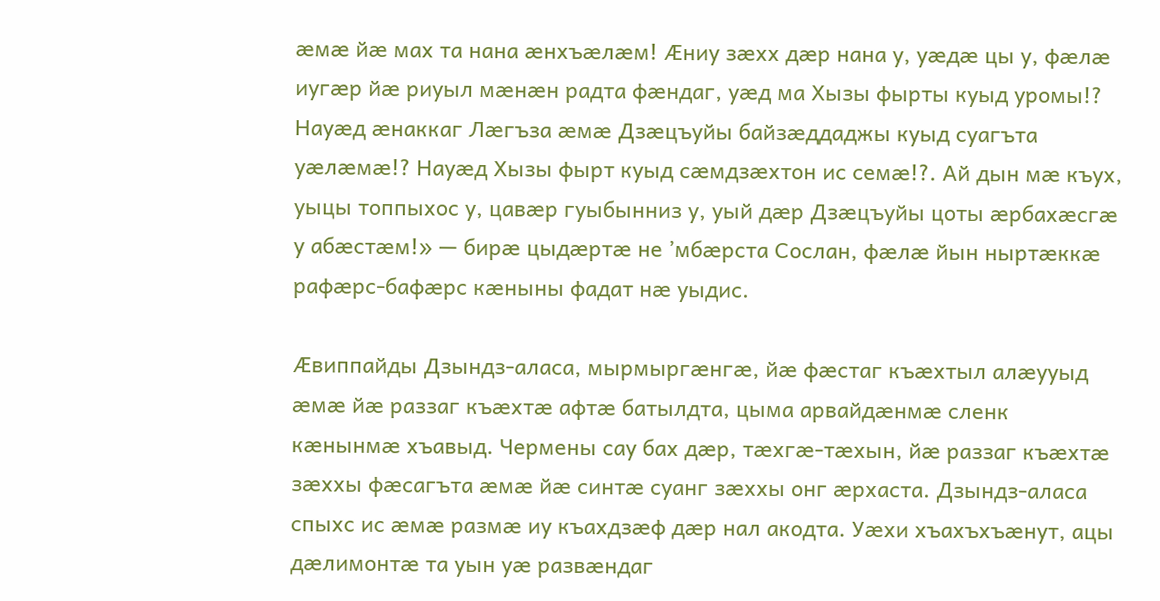æмæ йæ мах та нана æнхъæлæм! Æниу зæхх дæр нана у, уæдæ цы у, фæлæ иугæр йæ риуыл мæнæн радта фæндаг, уæд ма Хызы фырты куыд уромы!? Науæд æнаккаг Лæгъза æмæ Дзæцъуйы байзæддаджы куыд суагъта уæлæмæ!? Науæд Хызы фырт куыд сæмдзæхтон ис семæ!?. Ай дын мæ къух, уыцы топпыхос у, цавæр гуыбынниз у, уый дæр Дзæцъуйы цоты æрбахæсгæ у абæстæм!» — бирæ цыдæртæ не ’мбæрста Сослан, фæлæ йын ныртæккæ рафæрс-бафæрс кæныны фадат нæ уыдис.

Æвиппайды Дзындз-аласа, мырмыргæнгæ, йæ фæстаг къæхтыл алæууыд æмæ йæ раззаг къæхтæ афтæ батылдта, цыма арвайдæнмæ сленк кæнынмæ хъавыд. Чермены сау бах дæр, тæхгæ-тæхын, йæ раззаг къæхтæ зæххы фæсагъта æмæ йæ синтæ суанг зæххы онг æрхаста. Дзындз-аласа спыхс ис æмæ размæ иу къахдзæф дæр нал акодта. Уæхи хъахъхъæнут, ацы дæлимонтæ та уын уæ развæндаг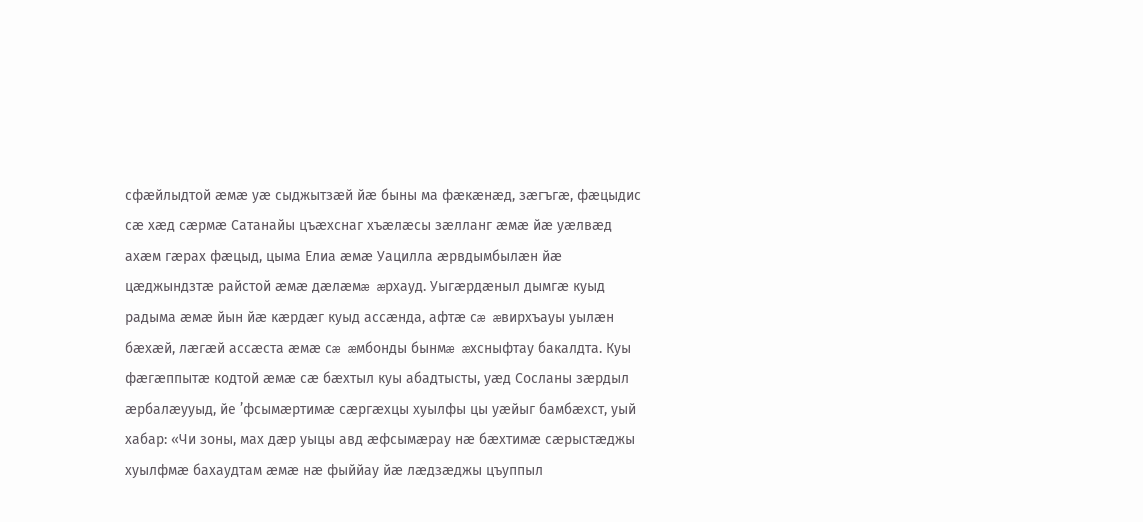сфæйлыдтой æмæ уæ сыджытзæй йæ быны ма фæкæнæд, зæгъгæ, фæцыдис сæ хæд сæрмæ Сатанайы цъæхснаг хъæлæсы зæлланг æмæ йæ уæлвæд ахæм гæрах фæцыд, цыма Елиа æмæ Уацилла æрвдымбылæн йæ цæджындзтæ райстой æмæ дæлæмæ æрхауд. Уыгæрдæныл дымгæ куыд радыма æмæ йын йæ кæрдæг куыд ассæнда, афтæ сæ æвирхъауы уылæн бæхæй, лæгæй ассæста æмæ сæ æмбонды бынмæ æхсныфтау бакалдта. Куы фæгæппытæ кодтой æмæ сæ бæхтыл куы абадтысты, уæд Сосланы зæрдыл æрбалæууыд, йе ’фсымæртимæ сæргæхцы хуылфы цы уæйыг бамбæхст, уый хабар: «Чи зоны, мах дæр уыцы авд æфсымæрау нæ бæхтимæ сæрыстæджы хуылфмæ бахаудтам æмæ нæ фыййау йæ лæдзæджы цъуппыл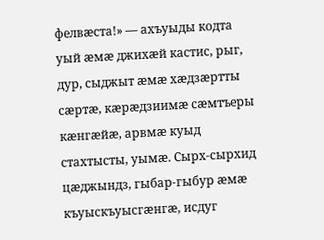фелвæста!» — ахъуыды кодта уый æмæ джихæй кастис, рыг, дур, сыджыт æмæ хæдзæртты сæртæ, кæрæдзиимæ сæмтъеры кæнгæйæ, арвмæ куыд стахтысты, уымæ. Сырх-сырхид цæджындз, гыбар-гыбур æмæ къуыскъуысгæнгæ, исдуг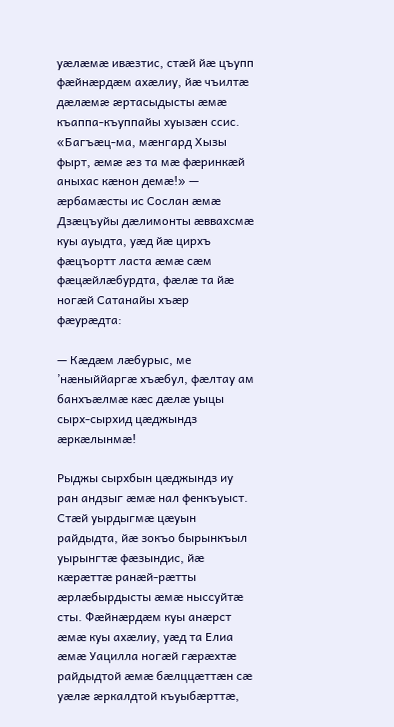уæлæмæ ивæзтис, стæй йæ цъупп фæйнæрдæм ахæлиу, йæ чъилтæ дæлæмæ æртасыдысты æмæ къаппа-къуппайы хуызæн ссис. «Багъæц-ма, мæнгард Хызы фырт, æмæ æз та мæ фæринкæй аныхас кæнон демæ!» — æрбамæсты ис Сослан æмæ Дзæцъуйы дæлимонты æввахсмæ куы ауыдта, уæд йæ цирхъ фæцъортт ласта æмæ сæм фæцæйлæбурдта, фæлæ та йæ ногæй Сатанайы хъæр фæурæдта:

— Кæдæм лæбурыс, ме ’нæныййаргæ хъæбул, фæлтау ам банхъæлмæ кæс дæлæ уыцы сырх-сырхид цæджындз æркæлынмæ!

Рыджы сырхбын цæджындз иу ран андзыг æмæ нал фенкъуыст. Стæй уырдыгмæ цæуын райдыдта, йæ зокъо бырынкъыл уырынгтæ фæзындис, йæ кæрæттæ ранæй-рæтты æрлæбырдысты æмæ ныссуйтæ сты. Фæйнæрдæм куы анæрст æмæ куы ахæлиу, уæд та Елиа æмæ Уацилла ногæй гæрæхтæ райдыдтой æмæ бæлццæттæн сæ уæлæ æркалдтой къуыбæрттæ,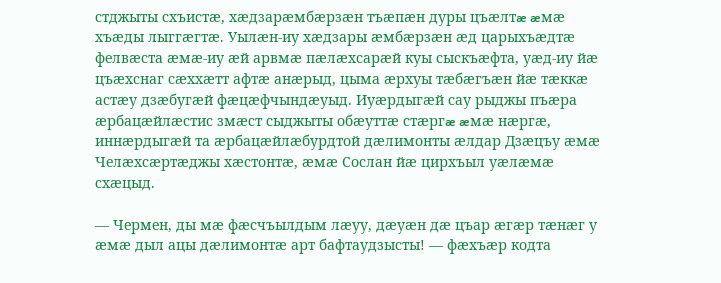стджыты схъистæ, хæдзарæмбæрзæн тъæпæн дуры цъæлтæ æмæ хъæды лыггæгтæ. Уылæн-иу хæдзары æмбæрзæн æд царыхъæдтæ фелвæста æмæ-иу æй арвмæ пæлæхсарæй куы сыскъæфта, уæд-иу йæ цъæхснаг сæххæтт афтæ анæрыд, цыма æрхуы тæбæгъæн йæ тæккæ астæу дзæбугæй фæцæфчындæуыд. Иуæрдыгæй сау рыджы пъæра æрбацæйлæстис змæст сыджыты обæуттæ стæргæ æмæ нæргæ, иннæрдыгæй та æрбацæйлæбурдтой дæлимонты æлдар Дзæцъу æмæ Челæхсæртæджы хæстонтæ, æмæ Сослан йæ цирхъыл уæлæмæ схæцыд.

— Чермен, ды мæ фæсчъылдым лæуу, дæуæн дæ цъар æгæр тæнæг у æмæ дыл ацы дæлимонтæ арт бафтаудзысты! — фæхъæр кодта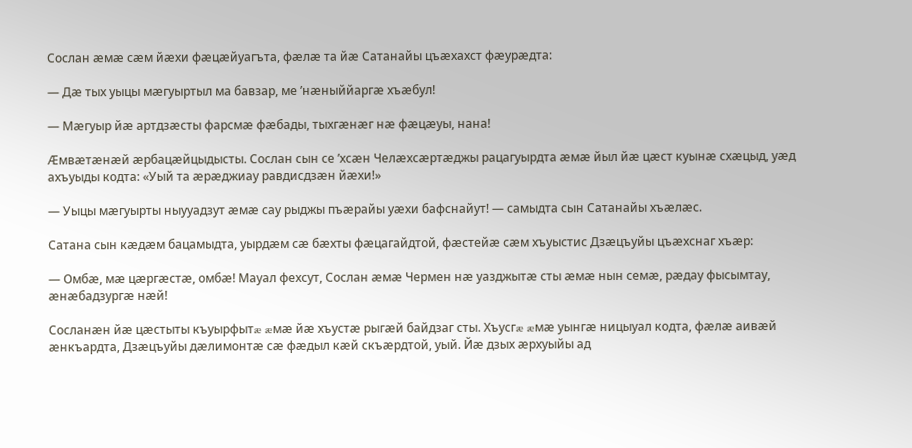Сослан æмæ сæм йæхи фæцæйуагъта, фæлæ та йæ Сатанайы цъæхахст фæурæдта:

— Дæ тых уыцы мæгуыртыл ма бавзар, ме ’нæныййаргæ хъæбул!

— Мæгуыр йæ артдзæсты фарсмæ фæбады, тыхгæнæг нæ фæцæуы, нана!

Æмвæтæнæй æрбацæйцыдысты. Сослан сын се ’хсæн Челæхсæртæджы рацагуырдта æмæ йыл йæ цæст куынæ схæцыд, уæд ахъуыды кодта: «Уый та æрæджиау равдисдзæн йæхи!»

— Уыцы мæгуырты ныууадзут æмæ сау рыджы пъæрайы уæхи бафснайут! — самыдта сын Сатанайы хъæлæс.

Сатана сын кæдæм бацамыдта, уырдæм сæ бæхты фæцагайдтой, фæстейæ сæм хъуыстис Дзæцъуйы цъæхснаг хъæр:

— Омбæ, мæ цæргæстæ, омбæ! Мауал фехсут, Сослан æмæ Чермен нæ уазджытæ сты æмæ нын семæ, рæдау фысымтау, æнæбадзургæ нæй!

Сосланæн йæ цæстыты къуырфытæ æмæ йæ хъустæ рыгæй байдзаг сты. Хъусгæ æмæ уынгæ ницыуал кодта, фæлæ аивæй æнкъардта, Дзæцъуйы дæлимонтæ сæ фæдыл кæй скъæрдтой, уый. Йæ дзых æрхуыйы ад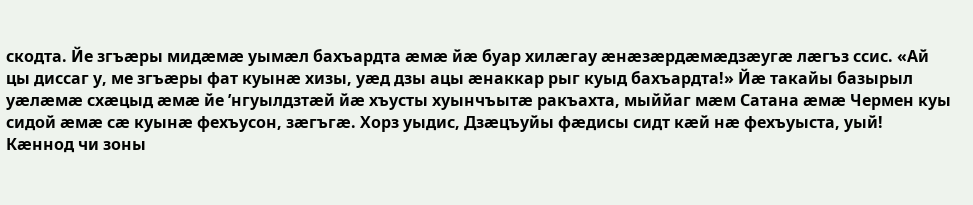скодта. Йе згъæры мидæмæ уымæл бахъардта æмæ йæ буар хилæгау æнæзæрдæмæдзæугæ лæгъз ссис. «Ай цы диссаг у, ме згъæры фат куынæ хизы, уæд дзы ацы æнаккар рыг куыд бахъардта!» Йæ такайы базырыл уæлæмæ схæцыд æмæ йе ’нгуылдзтæй йæ хъусты хуынчъытæ ракъахта, мыййаг мæм Сатана æмæ Чермен куы сидой æмæ сæ куынæ фехъусон, зæгъгæ. Хорз уыдис, Дзæцъуйы фæдисы сидт кæй нæ фехъуыста, уый! Кæннод чи зоны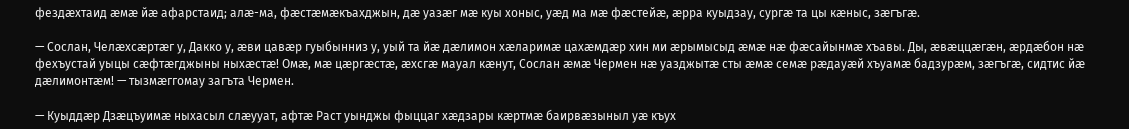фездæхтаид æмæ йæ афарстаид; алæ-ма, фæстæмæкъахджын, дæ уазæг мæ куы хоныс, уæд ма мæ фæстейæ, æрра куыдзау, сургæ та цы кæныс, зæгъгæ.

— Сослан, Челæхсæртæг у, Дакко у, æви цавæр гуыбынниз у, уый та йæ дæлимон хæларимæ цахæмдæр хин ми æрымысыд æмæ нæ фæсайынмæ хъавы. Ды, æвæццæгæн, æрдæбон нæ фехъустай уыцы сæфтæгджыны ныхæстæ! Омæ, мæ цæргæстæ, æхсгæ мауал кæнут, Сослан æмæ Чермен нæ уазджытæ сты æмæ семæ рæдауæй хъуамæ бадзурæм, зæгъгæ, сидтис йæ дæлимонтæм! — тызмæггомау загъта Чермен.

— Куыддæр Дзæцъуимæ ныхасыл слæууат, афтæ Раст уынджы фыццаг хæдзары кæртмæ баирвæзыныл уæ къух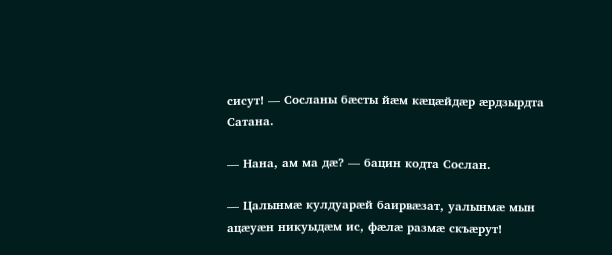сисут! — Сосланы бæсты йæм кæцæйдæр æрдзырдта Сатана.

— Нана, ам ма дæ? — бацин кодта Сослан.

— Цалынмæ кулдуарæй баирвæзат, уалынмæ мын ацæуæн никуыдæм ис, фæлæ размæ скъæрут!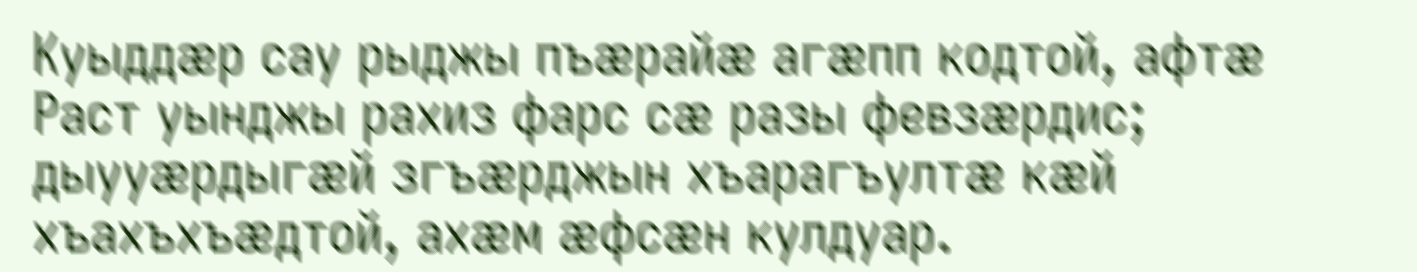Куыддæр сау рыджы пъæрайæ агæпп кодтой, афтæ Раст уынджы рахиз фарс сæ разы февзæрдис; дыууæрдыгæй згъæрджын хъарагъултæ кæй хъахъхъæдтой, ахæм æфсæн кулдуар.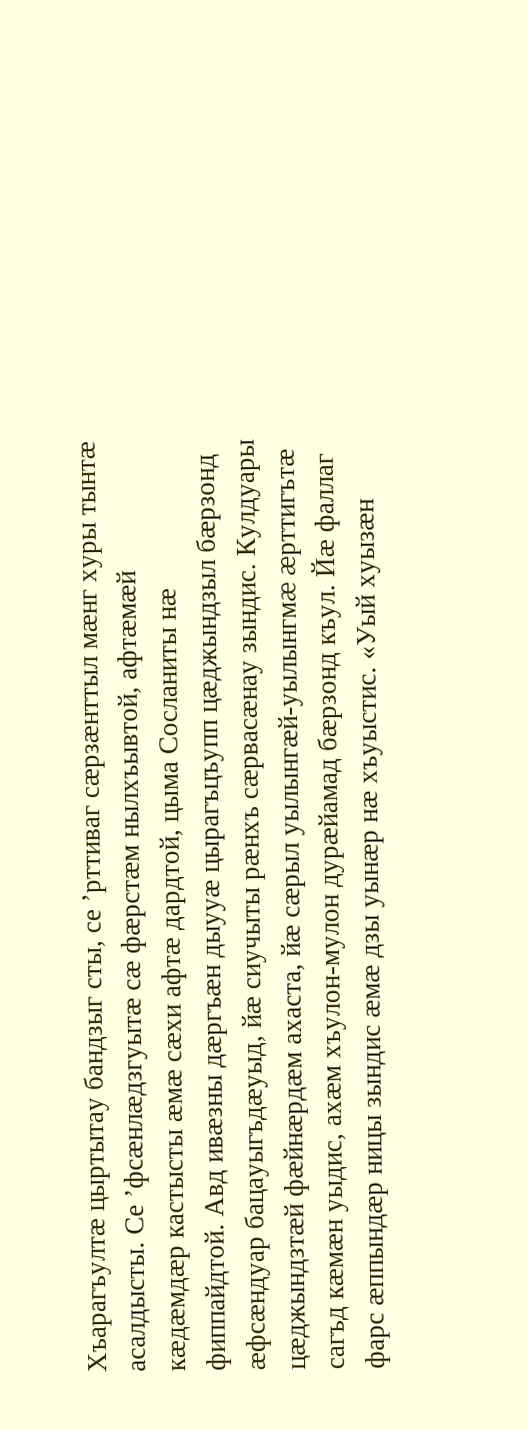Хъарагъултæ цыртытау бандзыг сты, се ’рттиваг сæрзæнттыл мæнг хуры тынтæ асалдысты. Се ’фсæнлæдзгуытæ сæ фæрстæм нылхъывтой, афтæмæй кæдæмдæр кастысты æмæ сæхи афтæ дардтой, цыма Сосланиты нæ фиппайдтой. Авд ивæзны дæргъæн дыууæ цырагъцъупп цæджындзыл бæрзонд æфсæндуар бацауыгъдæуыд, йæ сиучыты рæнхъ сæрвасæнау зындис. Кулдуары цæджындзтæй фæйнæрдæм ахаста, йæ сæрыл уылынгæй-уылынгмæ æрттигътæ сагъд кæмæн уыдис, ахæм хъулон-мулон дурæйамад бæрзонд къул. Йæ фаллаг фарс æппындæр ницы зындис æмæ дзы уынæр нæ хъуыстис. «Уый хуызæн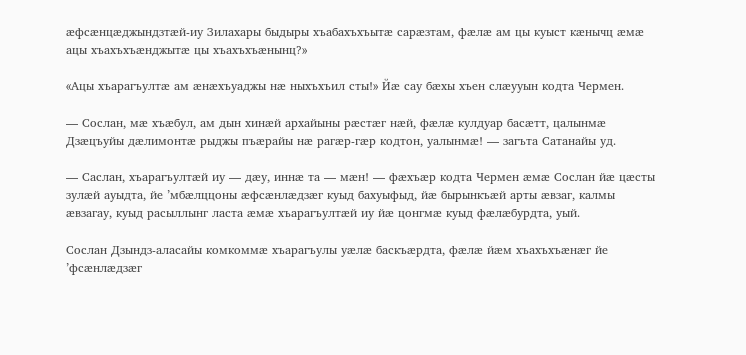æфсæнцæджындзтæй-иу Зилахары быдыры хъабахъхъытæ сарæзтам, фæлæ ам цы куыст кæнычц æмæ ацы хъахъхъæнджытæ цы хъахъхъæнынц?»

«Ацы хъарагъултæ ам æнæхъуаджы нæ ныхъхъил сты!» Йæ сау бæхы хъен слæууын кодта Чермен.

— Сослан, мæ хъæбул, ам дын хинæй архайыны рæстæг нæй, фæлæ кулдуар басæтт, цалынмæ Дзæцъуйы дæлимонтæ рыджы пъæрайы нæ рагæр-гæр кодтон, уалынмæ! — загъта Сатанайы уд.

— Саслан, хъарагъултæй иу — дæу, иннæ та — мæн! — фæхъæр кодта Чермен æмæ Сослан йæ цæсты зулæй ауыдта, йе ’мбæлццоны æфсæнлæдзæг куыд бахуыфыд, йæ бырынкъæй арты æвзаг, калмы æвзагау, куыд расыллынг ласта æмæ хъарагъултæй иу йæ цонгмæ куыд фæлæбурдта, уый.

Сослан Дзындз-аласайы комкоммæ хъарагъулы уæлæ баскъæрдта, фæлæ йæм хъахъхъæнæг йе ’фсæнлæдзæг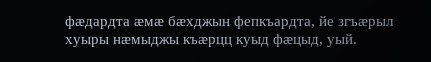фæдардта æмæ бæхджын фепкъардта, йе згъæрыл хуыры нæмыджы къæрцц куыд фæцыд, уый.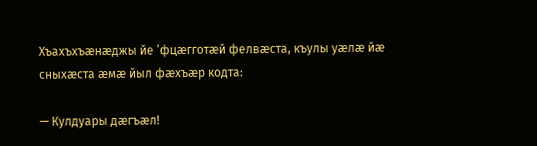Хъахъхъæнæджы йе ’фцæгготæй фелвæста, къулы уæлæ йæ сныхæста æмæ йыл фæхъæр кодта:

— Кулдуары дæгъæл!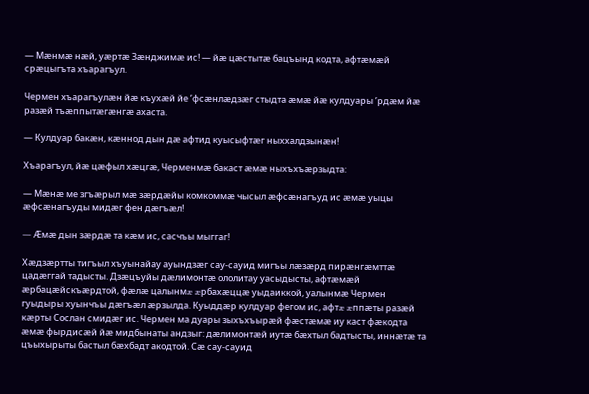— Мæнмæ нæй, уæртæ Зæнджимæ ис! — йæ цæстытæ бацъынд кодта, афтæмæй срæцыгъта хъарагъул.

Чермен хъарагъулæн йæ къухæй йе ’фсæнлæдзæг стыдта æмæ йæ кулдуары ’рдæм йæ разæй тъæппытæгæнгæ ахаста.

— Кулдуар бакæн, кæннод дын дæ афтид куысыфтæг ныххалдзынæн!

Хъарагъул, йæ цæфыл хæцгæ, Черменмæ бакаст æмæ ныхъхъæрзыдта:

— Мæнæ ме згъæрыл мæ зæрдæйы комкоммæ чысыл æфсæнагъуд ис æмæ уыцы æфсæнагъуды мидæг фен дæгъæл!

— Æмæ дын зæрдæ та кæм ис, сасчъы мыггаг!

Хæдзæртты тигъыл хъуынайау ауындзæг сау-сауид мигъы лæзæрд пирæнгæмттæ цадæггай тадысты. Дзæцъуйы дæлимонтæ ололитау уасыдысты, афтæмæй æрбацæйскъæрдтой, фæлæ цалынмæ æрбахæццæ уыдаиккой, уалынмæ Чермен гуыдыры хуынчъы дæгъæл æрзылда. Куыддæр кулдуар фегом ис, афтæ æппæты разæй кæрты Сослан смидæг ис. Чермен ма дуары зыхъхъырæй фæстæмæ иу каст фæкодта æмæ фырдисæй йæ мидбынаты андзыг: дæлимонтæй иутæ бæхтыл бадтысты, иннæтæ та цъыхырыты бастыл бæхбадт акодтой. Сæ сау-сауид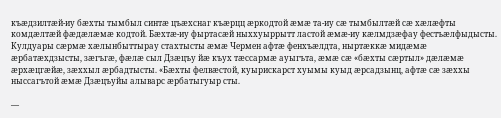къæдзилтæй-иу бæхты тымбыл синтæ цъæхснаг къæрцц æркодтой æмæ та-иу сæ тымбылтæй сæ хæлæфты комдæлтæй фæдæлæмæ кодтой. Бæхтæ-иу фыртасæй ныххуыррытт ластой æмæ-иу кæлмдзæфау фестъæлфыдысты. Кулдуары сæрмæ хæлынбыттырау стахтысты æмæ Чермен афтæ фенхъæлдта, ныртæккæ мидæмæ æрбатæхдзысты, зæгъгæ, фæлæ сыл Дзæцъу йæ къух тæссармæ ауыгъта, æмæ сæ «бæхты сæртыл» дæлæмæ æрхæцгæйæ, зæххыл æрбадтысты. «Бæхты фелвæстой, куырискарст хуымы куыд æрсадзынц, афтæ сæ зæххы ныссагътой æмæ Дзæцъуйы алыварс æрбатыгуыр сты.

—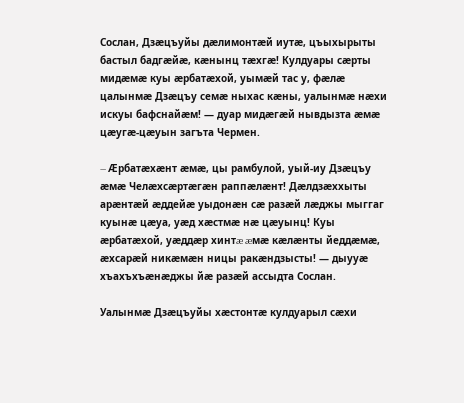Сослан, Дзæцъуйы дæлимонтæй иутæ, цъыхырыты бастыл бадгæйæ, кæнынц тæхгæ! Кулдуары сæрты мидæмæ куы æрбатæхой, уымæй тас у, фæлæ цалынмæ Дзæцъу семæ ныхас кæны, уалынмæ нæхи искуы бафснайæм! — дуар мидæгæй нывдызта æмæ цæугæ-цæуын загъта Чермен.

— Æрбатæхæнт æмæ, цы рамбулой, уый-иу Дзæцъу æмæ Челæхсæртæгæн раппæлæнт! Дæлдзæххыты арæнтæй æддейæ уыдонæн сæ разæй лæджы мыггаг куынæ цæуа, уæд хæстмæ нæ цæуынц! Куы æрбатæхой, уæддæр хинтæ æмæ кæлæнты йеддæмæ, æхсарæй никæмæн ницы ракæндзысты! — дыууæ хъахъхъæнæджы йæ разæй ассыдта Сослан.

Уалынмæ Дзæцъуйы хæстонтæ кулдуарыл сæхи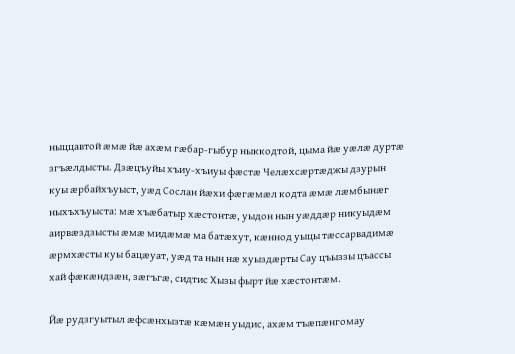ныццавтой æмæ йæ ахæм гæбар-гыбур ныккодтой, цыма йæ уæлæ дуртæ згъæлдысты. Дзæцъуйы хъиу-хъиуы фæстæ Челæхсæртæджы дзурын куы æрбайхъуыст, уæд Сослан йæхи фæгæмæл кодта æмæ лæмбынæг ныхъхъуыста: мæ хъæбатыр хæстонтæ, уыдон нын уæддæр никуыдæм аирвæздзысты æмæ мидæмæ ма батæхут, кæннод уыцы тæссарвадимæ æрмхæсты куы бацæуат, уæд та нын нæ хуыздæрты Сау цъыззы цъассы хай фæкæндзæн, зæгъгæ, сидтис Хызы фырт йæ хæстонтæм.

Йæ рудзгуытыл æфсæнхызтæ кæмæн уыдис, ахæм тъæпæнгомау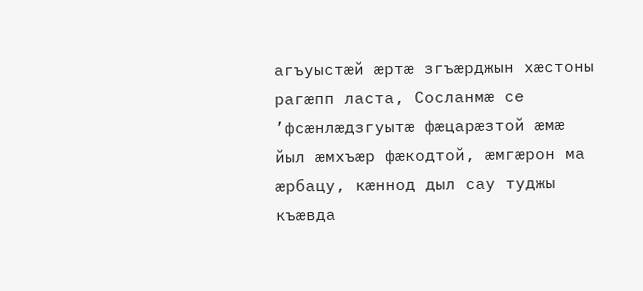агъуыстæй æртæ згъæрджын хæстоны рагæпп ласта, Сосланмæ се ’фсæнлæдзгуытæ фæцарæзтой æмæ йыл æмхъæр фæкодтой, æмгæрон ма æрбацу, кæннод дыл сау туджы къæвда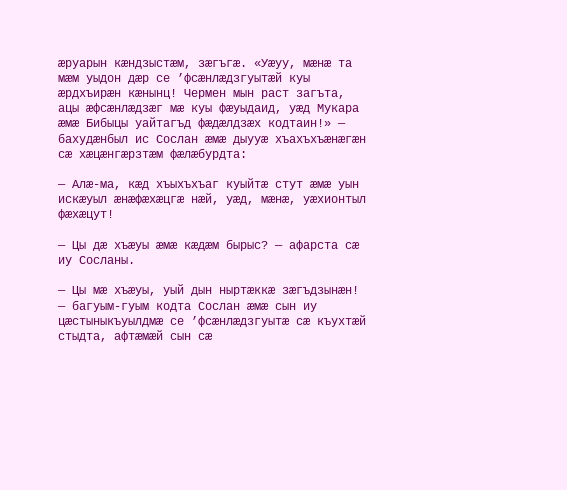æруарын кæндзыстæм, зæгъгæ. «Уæуу, мæнæ та мæм уыдон дæр се ’фсæнлæдзгуытæй куы æрдхъирæн кæнынц! Чермен мын раст загъта, ацы æфсæнлæдзæг мæ куы фæуыдаид, уæд Мукара æмæ Бибыцы уайтагъд фæдæлдзæх кодтаин!» — бахудæнбыл ис Сослан æмæ дыууæ хъахъхъæнæгæн сæ хæцæнгæрзтæм фæлæбурдта:

— Алæ-ма, кæд хъыхъхъаг куыйтæ стут æмæ уын искæуыл æнæфæхæцгæ нæй, уæд, мæнæ, уæхионтыл фæхæцут!

— Цы дæ хъæуы æмæ кæдæм бырыс? — афарста сæ иу Сосланы.

— Цы мæ хъæуы, уый дын ныртæккæ зæгъдзынæн! — багуым-гуым кодта Сослан æмæ сын иу цæстыныкъуылдмæ се ’фсæнлæдзгуытæ сæ къухтæй стыдта, афтæмæй сын сæ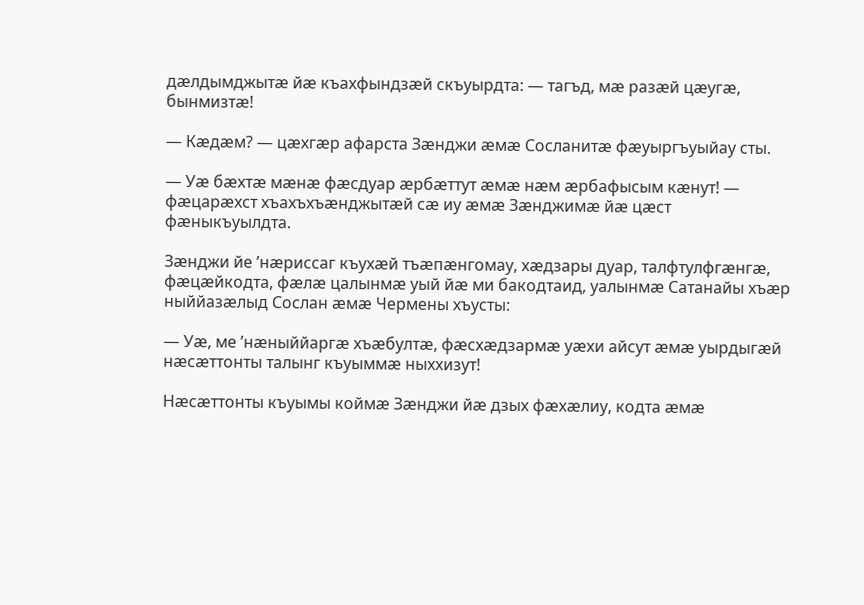дæлдымджытæ йæ къахфындзæй скъуырдта: — тагъд, мæ разæй цæугæ, бынмизтæ!

— Кæдæм? — цæхгæр афарста Зæнджи æмæ Сосланитæ фæуыргъуыйау сты.

— Уæ бæхтæ мæнæ фæсдуар æрбæттут æмæ нæм æрбафысым кæнут! — фæцарæхст хъахъхъæнджытæй сæ иу æмæ Зæнджимæ йæ цæст фæныкъуылдта.

Зæнджи йе ’нæриссаг къухæй тъæпæнгомау, хæдзары дуар, талфтулфгæнгæ, фæцæйкодта, фæлæ цалынмæ уый йæ ми бакодтаид, уалынмæ Сатанайы хъæр ныййазæлыд Сослан æмæ Чермены хъусты:

— Уæ, ме ’нæныййаргæ хъæбултæ, фæсхæдзармæ уæхи айсут æмæ уырдыгæй нæсæттонты талынг къуыммæ ныххизут!

Нæсæттонты къуымы коймæ Зæнджи йæ дзых фæхæлиу, кодта æмæ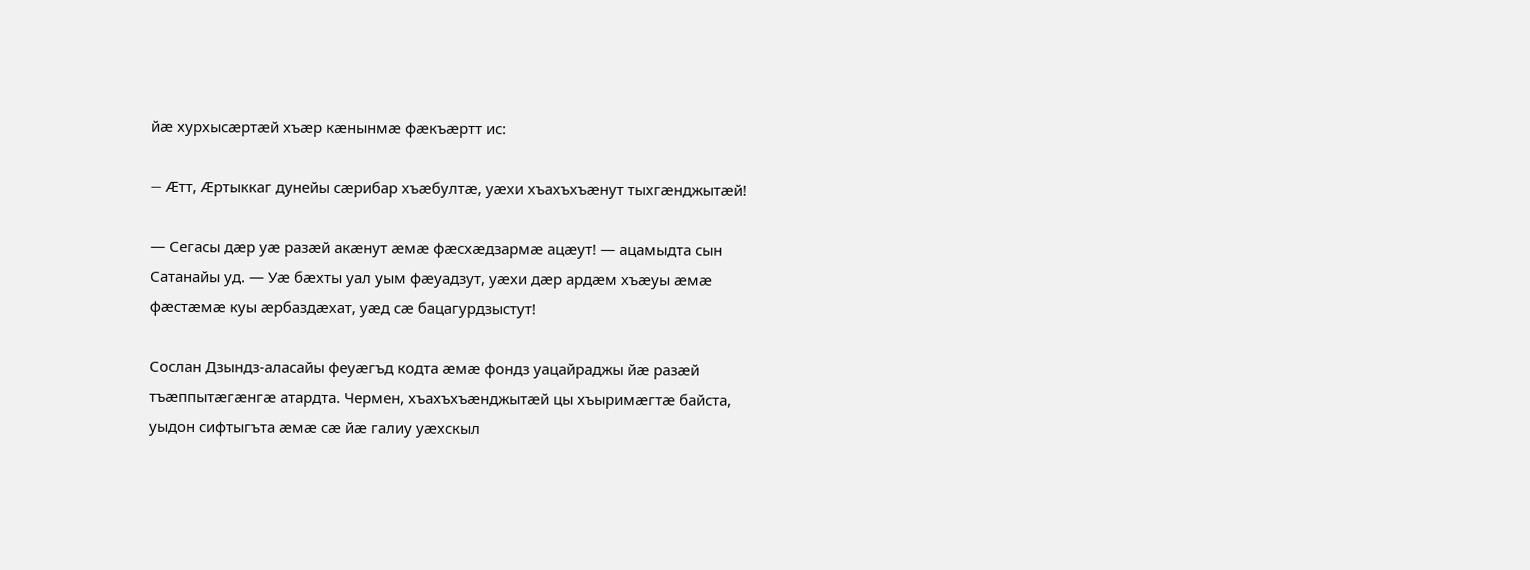йæ хурхысæртæй хъæр кæнынмæ фæкъæртт ис:

— Æтт, Æртыккаг дунейы сæрибар хъæбултæ, уæхи хъахъхъæнут тыхгæнджытæй!

— Сегасы дæр уæ разæй акæнут æмæ фæсхæдзармæ ацæут! — ацамыдта сын Сатанайы уд. — Уæ бæхты уал уым фæуадзут, уæхи дæр ардæм хъæуы æмæ фæстæмæ куы æрбаздæхат, уæд сæ бацагурдзыстут!

Сослан Дзындз-аласайы феуæгъд кодта æмæ фондз уацайраджы йæ разæй тъæппытæгæнгæ атардта. Чермен, хъахъхъæнджытæй цы хъыримæгтæ байста, уыдон сифтыгъта æмæ сæ йæ галиу уæхскыл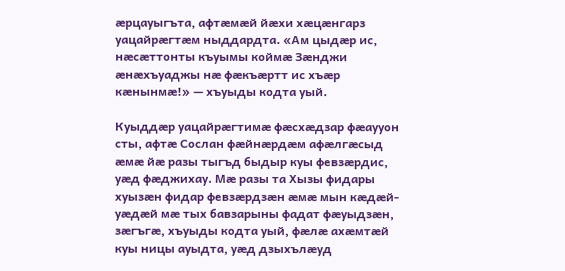æрцауыгъта, афтæмæй йæхи хæцæнгарз уацайрæгтæм ныддардта. «Ам цыдæр ис, нæсæттонты къуымы коймæ Зæнджи æнæхъуаджы нæ фæкъæртт ис хъæр кæнынмæ!» — хъуыды кодта уый.

Куыддæр уацайрæгтимæ фæсхæдзар фæаууон сты, афтæ Сослан фæйнæрдæм афæлгæсыд æмæ йæ разы тыгъд быдыр куы февзæрдис, уæд фæджихау. Мæ разы та Хызы фидары хуызæн фидар февзæрдзæн æмæ мын кæдæй-уæдæй мæ тых бавзарыны фадат фæуыдзæн, зæгъгæ, хъуыды кодта уый, фæлæ ахæмтæй куы ницы ауыдта, уæд дзыхълæуд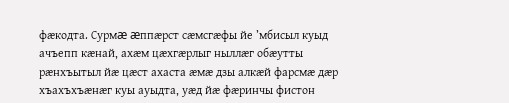фæкодта. Сурмæ æппæрст сæмсгæфы йе ’мбисыл куыд ачъепп кæнай, ахæм цæхгæрлыг ныллæг обæутты рæнхъытыл йæ цæст ахаста æмæ дзы алкæй фарсмæ дæр хъахъхъæнæг куы ауыдта, уæд йæ фæринчы фистон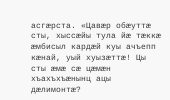асгæрста. «Цавæр обæуттæ сты, хыссæйы тула йæ тæккæ æмбисыл кардæй куы ачъепп кæнай, уый хуызæттæ! Цы сты æмæ сæ цæмæн хъахъхъæнынц ацы дæлимонтæ?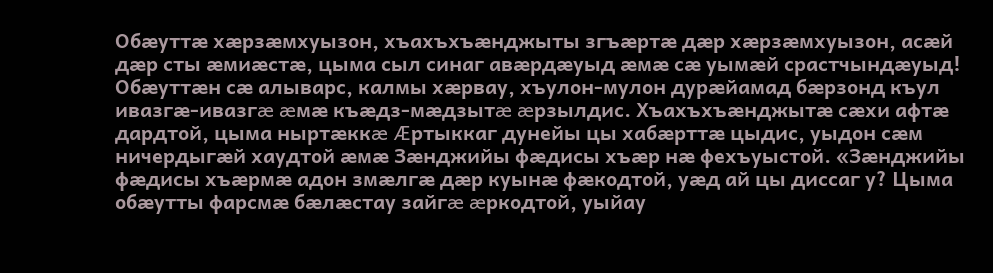Обæуттæ хæрзæмхуызон, хъахъхъæнджыты згъæртæ дæр хæрзæмхуызон, асæй дæр сты æмиæстæ, цыма сыл синаг авæрдæуыд æмæ сæ уымæй срастчындæуыд! Обæуттæн сæ алыварс, калмы хæрвау, хъулон-мулон дурæйамад бæрзонд къул ивазгæ-ивазгæ æмæ къæдз-мæдзытæ æрзылдис. Хъахъхъæнджытæ сæхи афтæ дардтой, цыма ныртæккæ Æртыккаг дунейы цы хабæрттæ цыдис, уыдон сæм ничердыгæй хаудтой æмæ Зæнджийы фæдисы хъæр нæ фехъуыстой. «Зæнджийы фæдисы хъæрмæ адон змæлгæ дæр куынæ фæкодтой, уæд ай цы диссаг у? Цыма обæутты фарсмæ бæлæстау зайгæ æркодтой, уыйау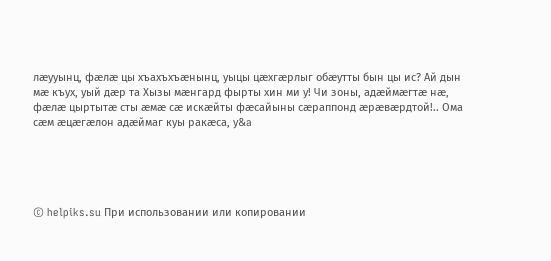лæууынц, фæлæ цы хъахъхъæнынц, уыцы цæхгæрлыг обæутты бын цы ис? Ай дын мæ къух, уый дæр та Хызы мæнгард фырты хин ми у! Чи зоны, адæймæгтæ нæ, фæлæ цыртытæ сты æмæ сæ искæйты фæсайыны сæраппонд æрæвæрдтой!.. Ома сæм æцæгæлон адæймаг куы ракæса, у&a





© helpiks.su При использовании или копировании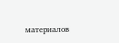материалов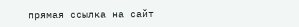прямая ссылка на сайт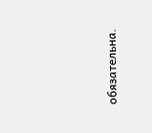обязательна.